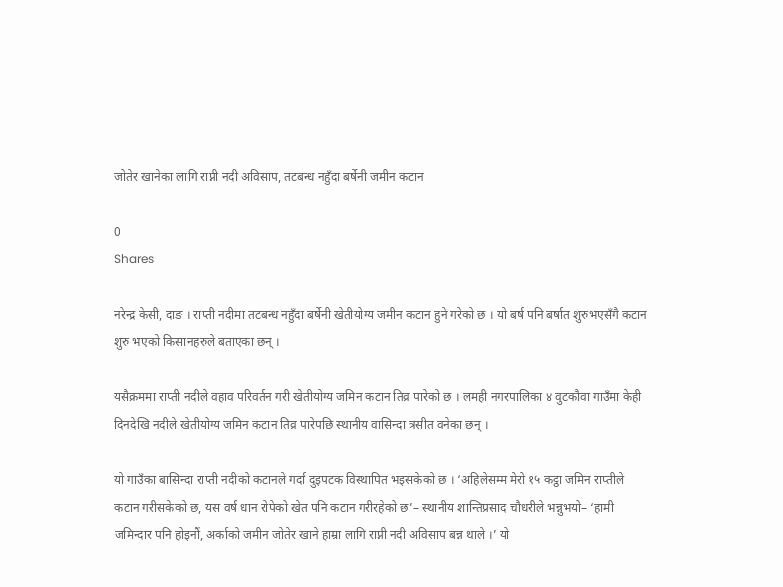जोतेर खानेका लागि राप्नी नदी अविसाप, तटबन्ध नहुँदा बर्षेनी जमीन कटान

0
Shares

नरेन्द्र केसी, दाङ । राप्ती नदीमा तटबन्ध नहुँदा बर्षेनी खेतीयोग्य जमीन कटान हुने गरेको छ । यो बर्ष पनि बर्षात शुरुभएसँगै कटान शुरु भएको किसानहरुले बताएका छन् ।

यसैक्रममा राप्ती नदीले वहाव परिवर्तन गरी खेतीयोग्य जमिन कटान तिव्र पारेको छ । लमही नगरपालिका ४ वुटकौवा गाउँमा केही दिनदेखि नदीले खेतीयोग्य जमिन कटान तिव्र पारेपछि स्थानीय वासिन्दा त्रसीत वनेका छन् ।

यो गाउँका बासिन्दा राप्ती नदीको कटानले गर्दा दुइपटक विस्थापित भइसकेको छ । ‘अहिलेसम्म मेरो १५ कट्ठा जमिन राप्तीले कटान गरीसकेको छ, यस वर्ष धान रोपेको खेत पनि कटान गरीरहेको छ’– स्थानीय शान्तिप्रसाद चौधरीले भन्नुभयो– ‘हामी जमिन्दार पनि होइनौं, अर्काको जमीन जोतेर खाने हाम्रा लागि राप्नी नदी अविसाप बन्न थाले ।’ यो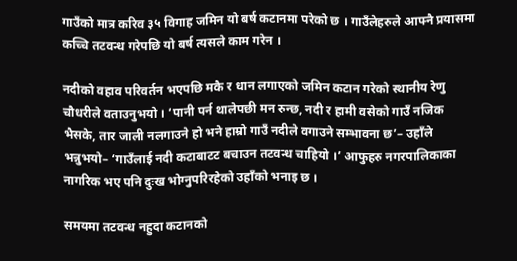गाउँको मात्र करिव ३५ विगाह जमिन यो बर्ष कटानमा परेको छ । गाउँलेहरुले आफ्नै प्रयासमा कच्चि तटवन्ध गरेपछि यो बर्ष त्यसले काम गरेन ।

नदीको वहाव परिवर्तन भएपछि मकै र धान लगाएको जमिन कटान गरेको स्थानीय रेणु चौधरीले वताउनुभयो । ‘पानी पर्न थालेपछी मन रुन्छ, नदी र हामी वसेको गाउँ नजिक भैसके, तार जाली नलगाउने हो भने हाम्रो गाउँ नदीले वगाउने सम्भावना छ’– उहाँले भन्नुभयो– ‘गाउँलाई नदी कटाबाटट बचाउन तटवन्ध चाहियो ।’ आफुहरु नगरपालिकाका नागरिक भए पनि दुःख भोग्नुपरिरहेको उहाँको भनाइ छ ।

समयमा तटवन्ध नहुदा कटानको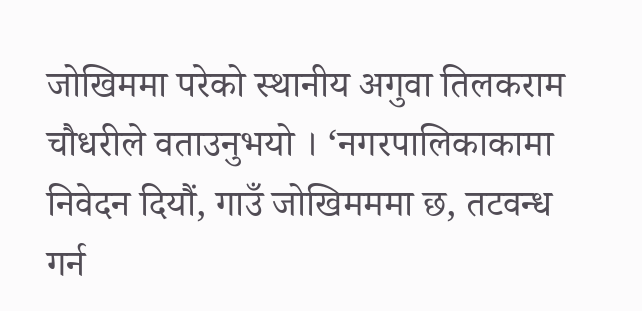जोखिममा परेको स्थानीय अगुवा तिलकराम चौधरीले वताउनुभयो । ‘नगरपालिकाकामा निवेदन दियौं, गाउँ जोखिमममा छ, तटवन्ध गर्न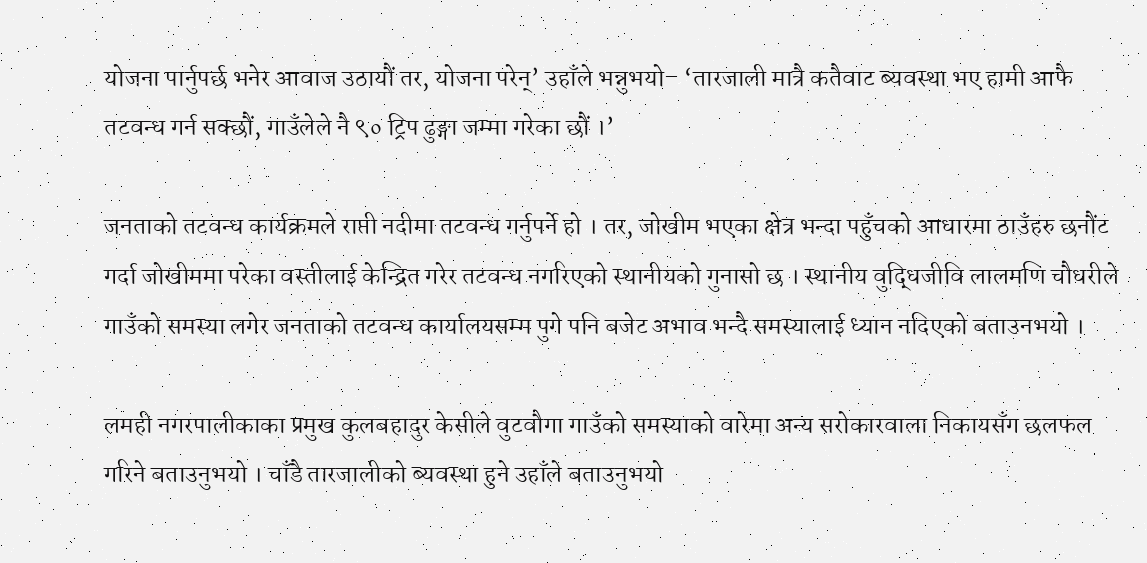योजना पार्नुपर्छ भनेर आवाज उठायौं तर, योजना परेन्’ उहाँले भन्नुभयो– ‘तारजाली मात्रै कतैवाट ब्यवस्था भए हामी आफै तटवन्ध गर्न सक्छौं, गाउँलेले नै ९० ट्रिप ढुङ्गा जम्मा गरेका छौं ।’

जनताको तटवन्ध कार्यक्रमले राप्ती नदीमा तटवन्ध गर्नुपर्ने हो । तर, जोखीम भएका क्षेत्र भन्दा पहुँचको आधारमा ठाउँहरु छनौंट गर्दा जोखीममा परेका वस्तीलाई केन्द्रित गरेर तटवन्ध नगरिएको स्थानीयको गुनासो छ । स्थानीय वुद्धिजीवि लालमणि चौधरीले गाउँको समस्या लगेर जनताको तटवन्ध कार्यालयसम्म पुगे पनि बजेट अभाव भन्दै समस्यालाई ध्यान नदिएको बताउनभयो ।

लमही नगरपालीकाका प्रमुख कुलबहादुर केसीले वुटवौगा गाउँको समस्याको वारेमा अन्य सरोकारवाला निकायसँग छलफल गरिने बताउनुभयो । चाँडै तारजालीको ब्यवस्था हुने उहाँले बताउनुभयो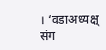। ‘वडाअध्यक्ष् संग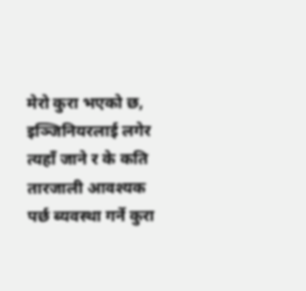मेरो कुरा भएको छ, इञ्जिनियरलाई लगेर त्यहाँ जाने र के कति तारजाली आवश्यक पर्छ ब्यवस्था गर्ने कुरा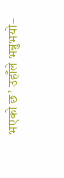भएको छ’ उहाँले भन्नुभयो–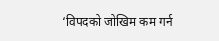‘विपदको जोखिम कम गर्न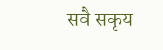सवै सकृय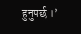हुनुपर्छ ।’